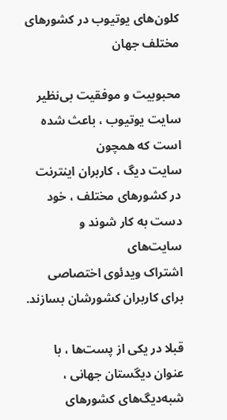کلون‌های یوتیوب در کشورهای مختلف جهان

محبوبیت و موفقیت بی‌نظیر سایت یوتیوب ، باعث شده است که همچون
سایت دیگ ، کاربران اینترنت در کشورهای مختلف ، خود دست به کار شوند و سایت‌های
اشتراک ویدئوی اختصاصی برای کاربران کشورشان بسازند.

قبلا در یکی از پست‌ها ، با عنوان دیگستان جهانی ،
شبه‌دیگ‌های کشورهای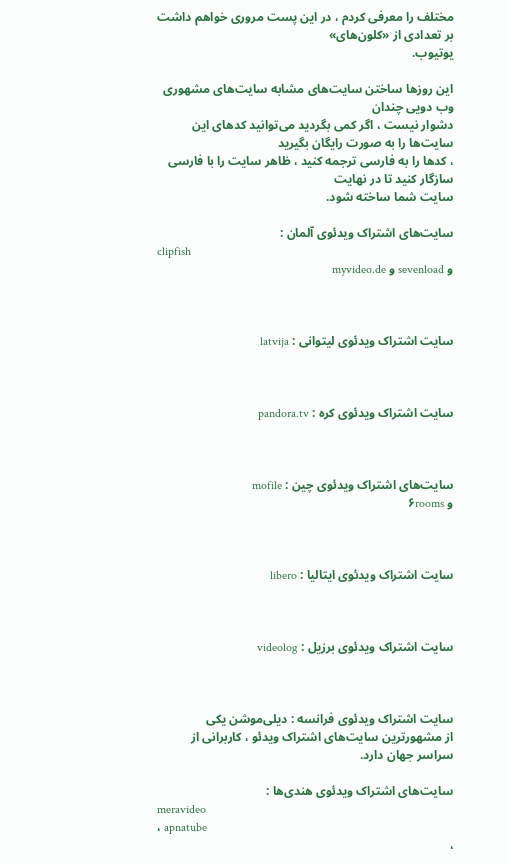مختلف را معرفی کردم ، در این پست مروری خواهم داشت بر تعدادی از «کلون‌های»
یوتیوب.

این روزها ساختن سایت‌های مشابه سایت‌های مشهوری وب دویی چندان
دشوار نیست ، اگر کمی بگردید می‌توانید کدهای این سایت‌ها را به صورت رایگان بگیرید
، کدها را به فارسی ترجمه کنید ، ظاهر سایت را با فارسی سازگار کنید تا در نهایت
سایت شما ساخته شود.

سایت‌های اشتراک ویدئوی آلمان :
clipfish
و sevenload و myvideo.de



سایت اشتراک ویدئوی لیتوانی : latvija



سایت اشتراک ویدئوی کره : pandora.tv



سایت‌های اشتراک ویدئوی چین : mofile
و ۶rooms



سایت اشتراک ویدئوی ایتالیا : libero



سایت اشتراک ویدئوی برزیل : videolog



سایت اشتراک ویدئوی فرانسه : دیلی‌موشن یکی
از مشهورترین سایت‌های اشتراک ویدئو ، کاربرانی از سراسر جهان دارد.

سایت‌های اشتراک ویدئوی هندی‌ها :
meravideo
، apnatube
،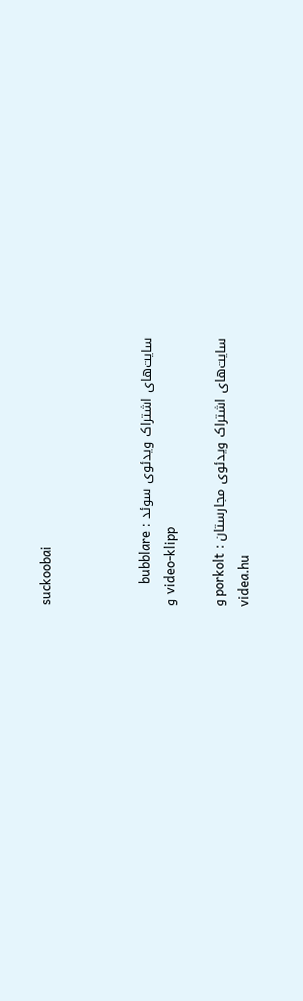suckoobai



سایت‌های اشتراک ویدئوی سوئد : bubblare
و video-klipp

سایت‌های اشتراک ویدئوی مجارستان : porkolt و
videa.hu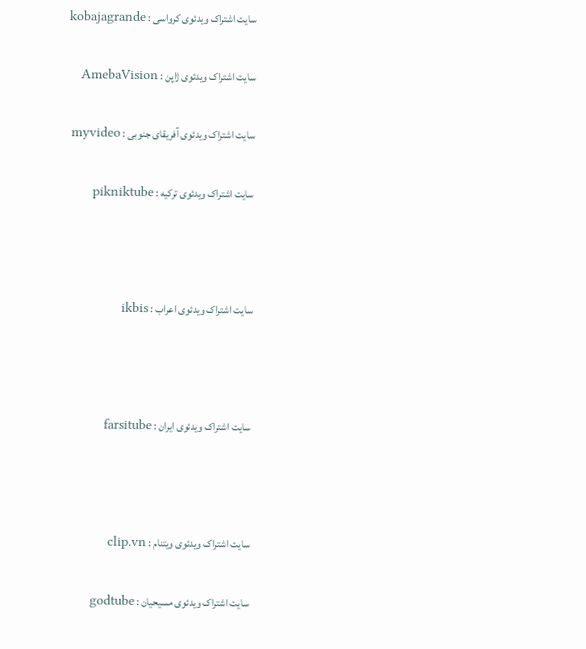سایت اشتراک ویدئوی کرواسی : kobajagrande

سایت اشتراک ویدئوی ژاپن : AmebaVision

سایت اشتراک ویدئوی آفریقای جنوبی : myvideo

سایت اشتراک ویدئوی ترکیه : pikniktube



سایت اشتراک ویدئوی اعراب : ikbis



سایت اشتراک ویدئوی ایران : farsitube



سایت اشتراک ویدئوی ویتنام : clip.vn

سایت اشتراک ویدئوی مسیحیان : godtube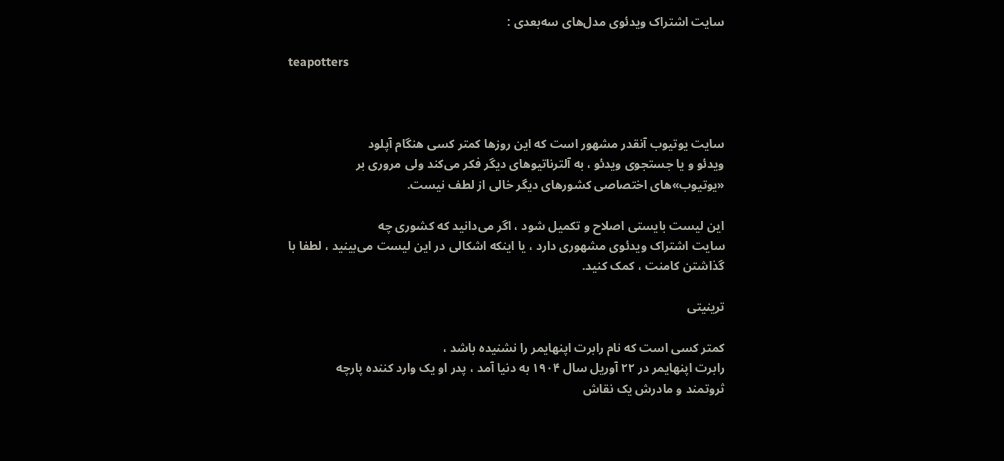سایت اشتراک ویدئوی مدل‌های سه‌بعدی :

teapotters



سایت یوتیوب آنقدر مشهور است که این روزها کمتر کسی هنگام آپلود
ویدئو و یا جستجوی ویدئو ، به آلترناتیوهای دیگر فکر می‌کند ولی مروری بر
«یوتیوب»های اختصاصی کشورهای دیگر خالی از لطف نیست.

این لیست بایستی اصلاح و تکمیل شود ، اگر می‌دانید که کشوری چه
سایت اشتراک ویدئوی مشهوری دارد ، یا اینکه اشکالی در این لیست می‌بینید ، لطفا با
گذاشتن کامنت ، کمک کنید.

ترینیتی

کمتر کسی است که نام رابرت اپنهایمر را نشنیده باشد ،
رابرت اپنهایمر در ۲۲ آوریل سال ۱۹۰۴ به دنیا آمد ، پدر او یک وارد کننده پارچه
ثروتمند و مادرش یک نقاش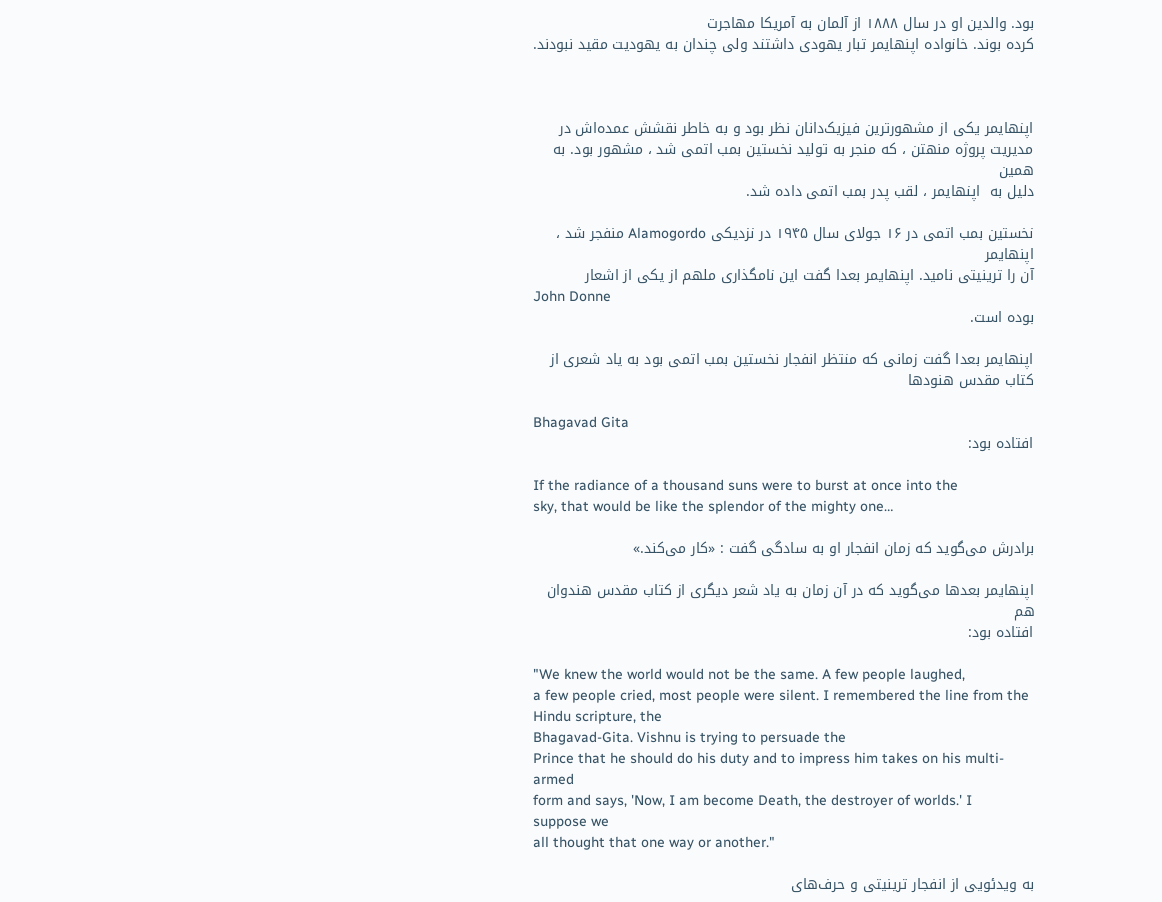بود. والدین او در سال ۱۸۸۸ از آلمان به آمریکا مهاجرت
کرده بوند. خانواده اپنهایمر تبار یهودی داشتند ولی چندان به یهودیت مقید نبودند.



اپنهایمر یکی از مشهورترین فیزیک‌دانان نظر بود و به خاطر نقشش عمده‌اش در
مدیریت پروژه منهتن ، که منجر به تولید نخستین بمب اتمی شد ، مشهور بود. به همین
دلیل به  اپنهایمر ، لقب پدر بمب اتمی داده شد.

نخستین بمب اتمی در ۱۶ جولای سال ۱۹۴۵ در نزدیکی Alamogordo منفجر شد ، اپنهایمر
آن را ترینیتی نامید. اپنهایمر بعدا گفت این نامگذاری ملهم از یکی از اشعار
John Donne
بوده است.

اپنهایمر بعدا گفت زمانی که منتظر انفجار نخستین بمب اتمی بود به یاد شعری از
کتاب مقدس هنودها

Bhagavad Gita
افتاده بود:

If the radiance of a thousand suns were to burst at once into the
sky, that would be like the splendor of the mighty one…

برادرش می‌گوید که زمان انفجار او به سادگی گفت : «کار می‌کند.»

اپنهایمر بعدها می‌گوید که در آن زمان به یاد شعر دیگری از کتاب مقدس هندوان هم
افتاده بود:

"We knew the world would not be the same. A few people laughed,
a few people cried, most people were silent. I remembered the line from the
Hindu scripture, the
Bhagavad-Gita. Vishnu is trying to persuade the
Prince that he should do his duty and to impress him takes on his multi-armed
form and says, 'Now, I am become Death, the destroyer of worlds.' I suppose we
all thought that one way or another."

به ویدئویی از انفجار ترینیتی و حرف‌های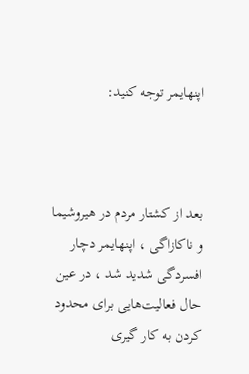اپنهایمر توجه کنید:



بعد از کشتار مردم در هیروشیما و ناکازاگی ، اپنهایمر دچار
افسردگی شدید شد ، در عین حال فعالیت‌هایی برای محدود کردن به کار گیری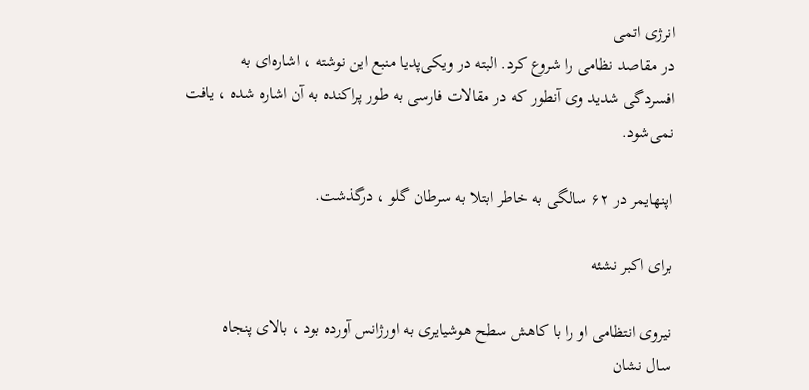انرژی اتمی
در مقاصد نظامی را شروع کرد. البته در ویکی‌پدیا منبع این نوشته ، اشاره‌ای به
افسردگی شدید وی آنطور که در مقالات فارسی به طور پراکنده به آن اشاره شده ، یافت
نمی‌شود.

اپنهایمر در ۶۲ سالگی به خاطر ابتلا به سرطان گلو ، درگذشت.

برای اکبر نشئه

نیروی انتظامی او را با کاهش سطح هوشیایری به اورژانس آورده بود ، بالای پنجاه
سال نشان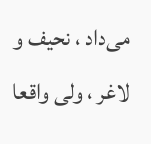می‌داد ، نحیف و لاغر ، ولی واقعا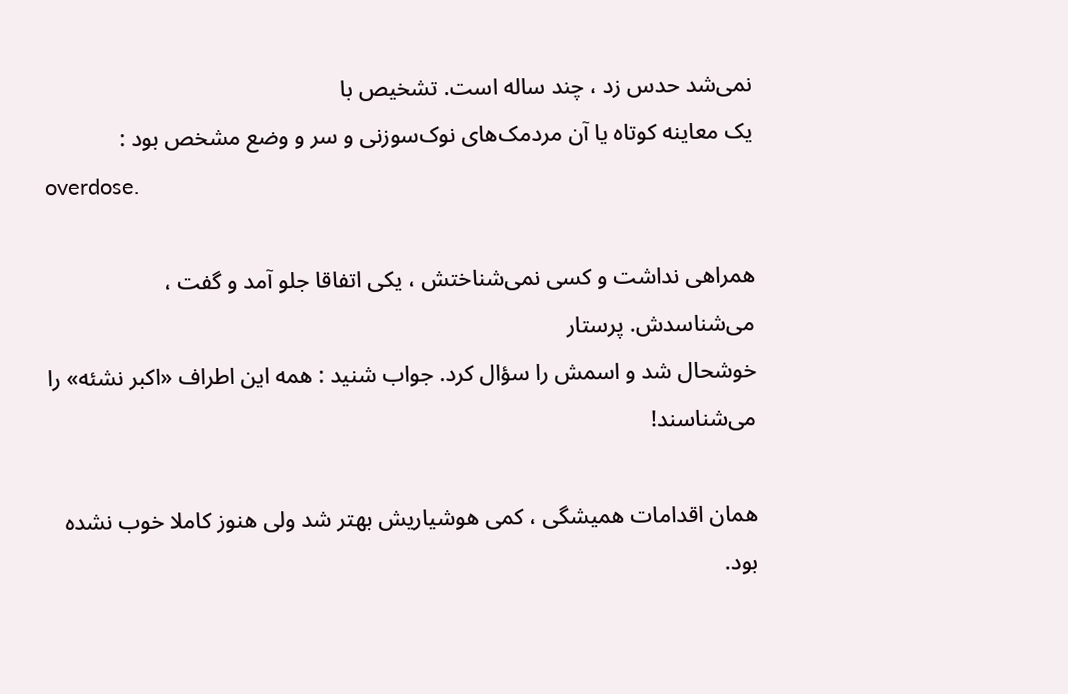نمی‌شد حدس زد ، چند ساله است. تشخیص با
یک معاینه کوتاه یا آن مردمک‌های نوک‌سوزنی و سر و وضع مشخص بود :
overdose.

همراهی نداشت و کسی نمی‌شناختش ، یکی اتفاقا جلو آمد و گفت ، می‌شناسدش. پرستار
خوشحال شد و اسمش را سؤال کرد. جواب شنید : همه این اطراف «اکبر نشئه» را
می‌شناسند!

همان اقدامات همیشگی ، کمی هوشیاریش بهتر شد ولی هنوز کاملا خوب نشده بود.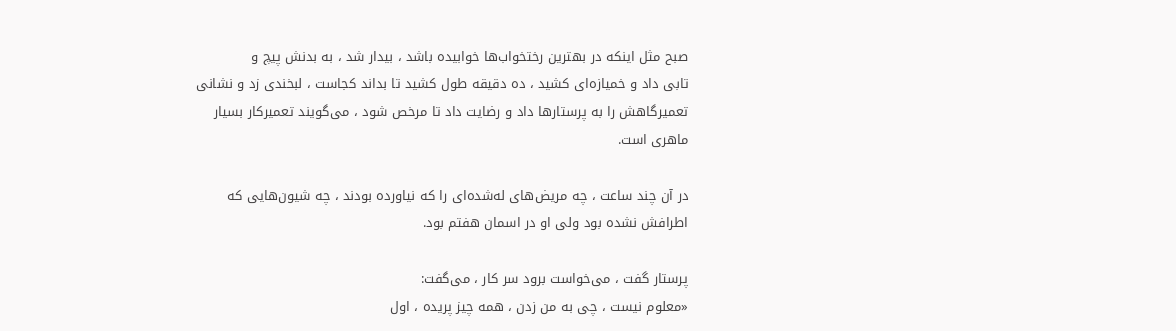صبح مثل اینکه در بهترین رختخواب‌ها خوابیده باشد ، بیدار شد ، به بدنش پیچ و
تابی داد و خمیازه‌ای کشید ، ده دقیقه طول کشید تا بداند کجاست ، لبخندی زد و نشانی
تعمیرگاهش را به پرستارها داد و رضایت داد تا مرخص شود ، می‌گویند تعمیرکار بسیار
ماهری است.

در آن چند ساعت ، چه مریض‌های له‌شده‌ای را که نیاورده بودند ، چه شیون‌هایی که
اطرافش نشده بود ولی او در اسمان هفتم بود.

پرستار گفت ، می‌خواست برود سر کار ، می‌گفت:
«معلوم نیست ، چی به من زدن ، همه چیز پریده ، اول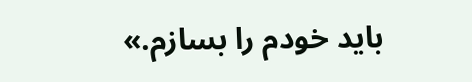باید خودم را بسازم.»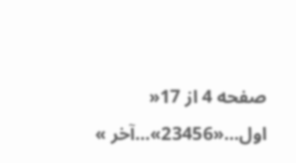صفحه 4 از 17« اول...«23456»...آخر »